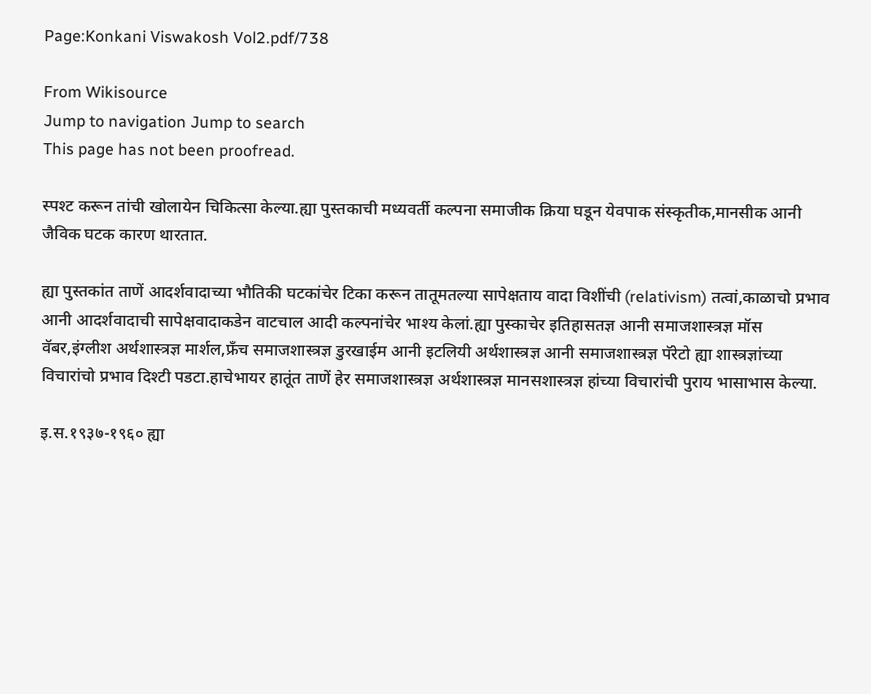Page:Konkani Viswakosh Vol2.pdf/738

From Wikisource
Jump to navigation Jump to search
This page has not been proofread.

स्पश्ट करून तांची खोलायेन चिकित्सा केल्या.ह्या पुस्तकाची मध्यवर्ती कल्पना समाजीक क्रिया घडून येवपाक संस्कृतीक,मानसीक आनी जैविक घटक कारण थारतात.

ह्या पुस्तकांत ताणें आदर्शवादाच्या भौतिकी घटकांचेर टिका करून तातूमतल्या सापेक्षताय वादा विशींची (relativism) तत्वां,काळाचो प्रभाव आनी आदर्शवादाची सापेक्षवादाकडेन वाटचाल आदी कल्पनांचेर भाश्य केलां.ह्या पुस्काचेर इतिहासतज्ञ आनी समाजशास्त्रज्ञ मॉस वॅबर,इंग्लीश अर्थशास्त्रज्ञ मार्शल,फ्रॅंच समाजशास्त्रज्ञ डुरखाईम आनी इटलियी अर्थशास्त्रज्ञ आनी समाजशास्त्रज्ञ पॅरेटो ह्या शास्त्रज्ञांच्या विचारांचो प्रभाव दिश्टी पडटा.हाचेभायर हातूंत ताणें हेर समाजशास्त्रज्ञ अर्थशास्त्रज्ञ मानसशास्त्रज्ञ हांच्या विचारांची पुराय भासाभास केल्या.

इ.स.१९३७-१९६० ह्या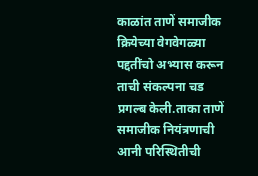काळांत ताणें समाजीक क्रियेच्या वेगवेगळ्या पद्दतींचो अभ्यास करून ताची संकल्पना चड प्रगल्ब केली.ताका ताणें समाजीक नियंत्रणाची आनी परिस्थितीची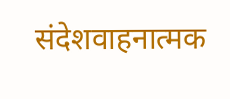संदेशवाहनात्मक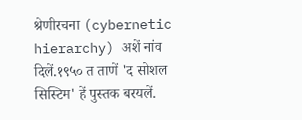श्रेणीरचना (cybernetic hierarchy) अशें नांव दिलें.१९५० त ताणें 'द सोशल सिस्टिम' हें पुस्तक बरयलें.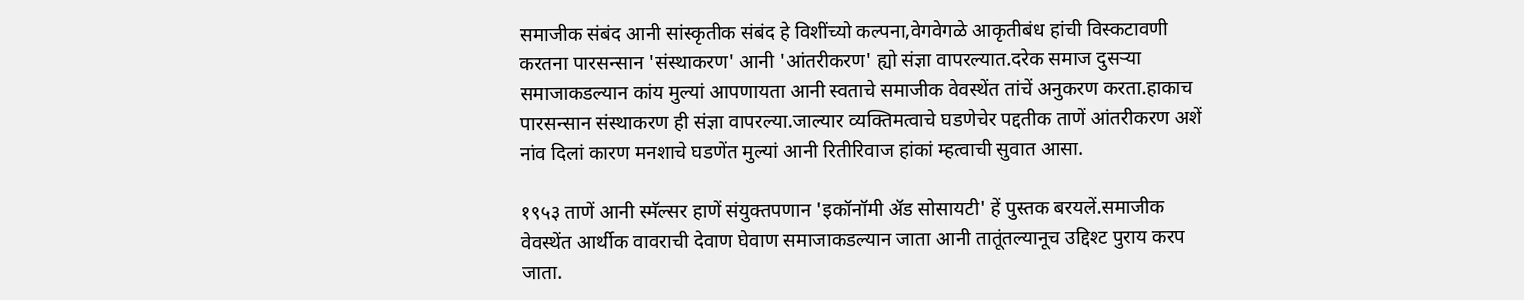समाजीक संबंद आनी सांस्कृतीक संबंद हे विशींच्यो कल्पना,वेगवेगळे आकृतीबंध हांची विस्कटावणी करतना पारसन्सान 'संस्थाकरण' आनी 'आंतरीकरण' ह्यो संज्ञा वापरल्यात.दरेक समाज दुसऱ्या समाजाकडल्यान कांय मुल्यां आपणायता आनी स्वताचे समाजीक वेवस्थेंत तांचें अनुकरण करता.हाकाच पारसन्सान संस्थाकरण ही संज्ञा वापरल्या.जाल्यार व्यक्तिमत्वाचे घडणेचेर पद्दतीक ताणें आंतरीकरण अशें नांव दिलां कारण मनशाचे घडणेंत मुल्यां आनी रितीरिवाज हांकां म्हत्वाची सुवात आसा.

१९५३ ताणें आनी स्मॅल्सर हाणें संयुक्तपणान 'इकॉनॉमी ॲड सोसायटी' हें पुस्तक बरयलें.समाजीक वेवस्थेंत आर्थीक वावराची देवाण घेवाण समाजाकडल्यान जाता आनी तातूंतल्यानूच उद्दिश्ट पुराय करप जाता.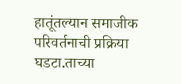हातूंतल्यान समाजीक परिवर्तनाची प्रक्रिया घडटा.ताच्या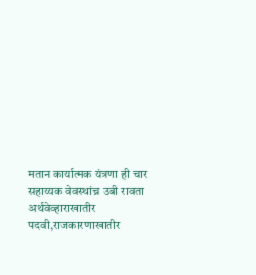मतान कार्यात्मक यंत्रणा ही चार सहाय्यक वेवस्थांच्र उबी रावता अर्थवेव्हाराखातीर पदवी,राजकारणाखातीर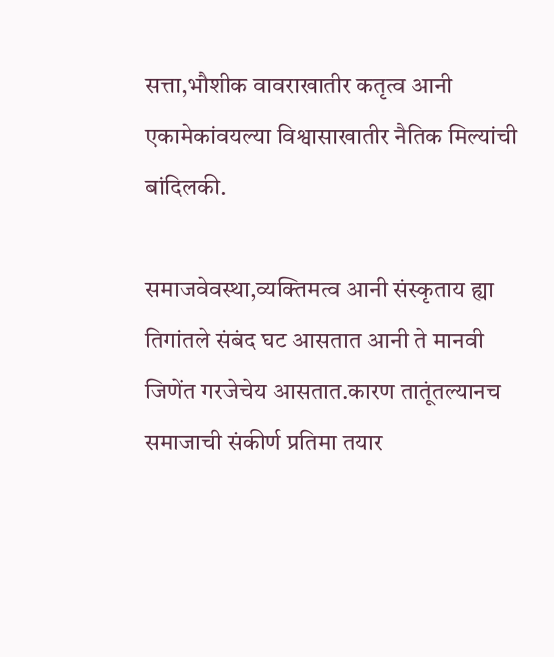सत्ता,भौशीक वावराखातीर कतृत्व आनी एकामेकांवयल्या विश्वासाखातीर नैतिक मिल्यांची बांदिलकी.

समाजवेवस्था,व्यक्तिमत्व आनी संस्कृताय ह्या तिगांतले संबंद घट आसतात आनी ते मानवी जिणेंत गरजेचेय आसतात.कारण तातूंतल्यानच समाजाची संकीर्ण प्रतिमा तयार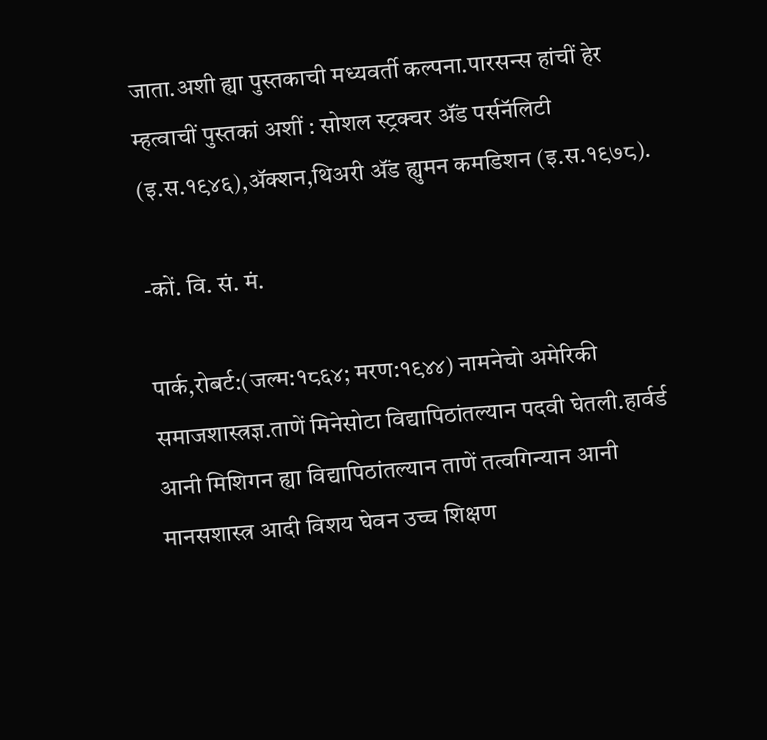जाता.अशी ह्या पुस्तकाची मध्यवर्ती कल्पना.पारसन्स हांचीं हेर म्हत्वाचीं पुस्तकां अशीं : सोशल स्ट्रक्चर ॲंड पर्सनॅलिटी (इ.स.१९४६),ॲक्शन,थिअरी ॲंड ह्युमन कमडिशन (इ.स.१९७८).

-कों. वि. सं. मं.

पार्क,रोबर्ट:(जल्म:१८६४; मरण:१९४४) नामनेचो अमेरिकी समाजशास्त्रज्ञ.ताणें मिनेसोटा विद्यापिठांतल्यान पदवी घेतली.हार्वर्ड आनी मिशिगन ह्या विद्यापिठांतल्यान ताणें तत्वगिन्यान आनी मानसशास्त्र आदी विशय घेवन उच्च शिक्षण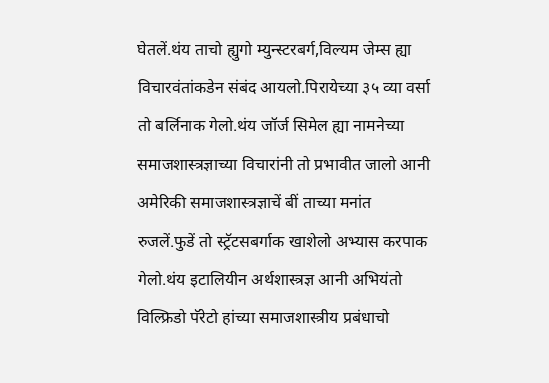घेतलें.थंय ताचो ह्युगो म्युन्स्टरबर्ग,विल्यम जेम्स ह्या विचारवंतांकडेन संबंद आयलो.पिरायेच्या ३५ व्या वर्सा तो बर्लिनाक गेलो.थंय जॉर्ज सिमेल ह्या नामनेच्या समाजशास्त्रज्ञाच्या विचारांनी तो प्रभावीत जालो आनी अमेरिकी समाजशास्त्रज्ञाचें बीं ताच्या मनांत रुजलें.फुडें तो स्ट्रॅटसबर्गाक खाशेलो अभ्यास करपाक गेलो.थंय इटालियीन अर्थशास्त्रज्ञ आनी अभियंतो विल्फ्रिडो पॅरेटो हांच्या समाजशास्त्रीय प्रबंधाचो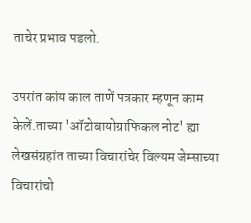ताचेर प्रभाव पडलो.

उपरांत कांय काल ताणें पत्रकार म्हणून काम केलें.ताच्या 'ऑटोबायोग्राफिकल नोट' ह्या लेखसंग्रहांत ताच्या विचारांचेर विल्यम जेम्साच्या विचारांचो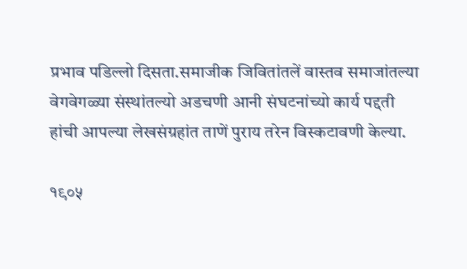प्रभाव पडिल्लो दिसता.समाजीक जिवितांतलें वास्तव समाजांतल्या वेगवेगळ्या संस्थांतल्यो अडचणी आनी संघटनांच्यो कार्य पद्दती हांची आपल्या लेखसंग्रहांत ताणें पुराय तरेन विस्कटावणी केल्या.

१९०५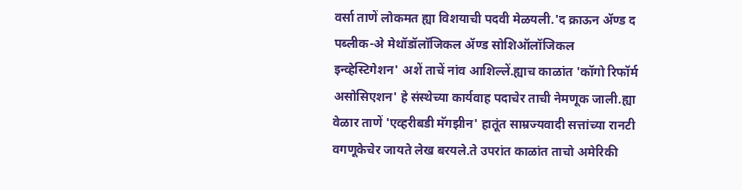वर्सा ताणें लोकमत ह्या विशयाची पदवी मेळयली.'द क्राऊन ॲण्ड द पब्लीक-अे मेथॉडॉलॉजिकल ॲण्ड सोशिऑलॉजिकल इन्व्हेस्टिगेशन' अशें ताचें नांव आशिल्लें.ह्याच काळांत 'कॉगो रिफॉर्म असोसिएशन' हे संस्थेच्या कार्यवाह पदाचेर ताची नेमणूक जाली.ह्या वेळार ताणें 'एव्हरीबडी मॅगझीन' हातूंत साम्रज्यवादी सत्तांच्या रानटी वगणूकेचेर जायते लेख बरयले.ते उपरांत काळांत ताचो अमेरिकी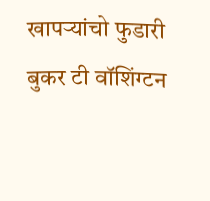खापऱ्यांचो फुडारी बुकर टी वॉशिंग्टन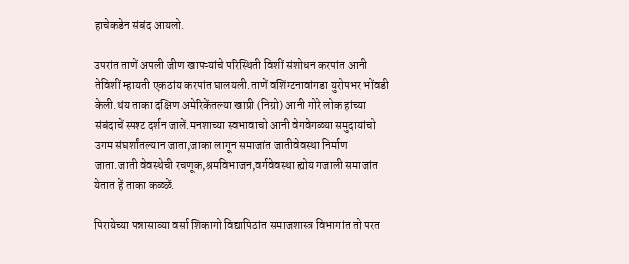हाचेकडेन संबंद आयलो.

उपरांत ताणें अपली जीण खापऱ्यांचे परिस्थिती विशीं संशोधन करपांत आनी तेविशीं म्हायती एकठांय करपांत घालयली.ताणें वशिंग्टनावांगडा युरोपभर भोंवडी केली.थंय ताका दक्षिण अमेरिकेंतल्या खाप्री (निग्रो) आनी गोरे लोक हांच्या संबंदाचें स्पश्ट दर्शन जालें.मनशाच्या स्वभावाचो आनी वेगवेगळ्या समुदायांचो उगम संघर्शांतल्यान जाता,जाका लागून समाजांत जातीवेवस्था निर्माण जाता.जाती वेवस्थेची रचणूक,श्रमविभाजन,वर्गवेवस्था ह्योय गजाली समाजांत येतात हें ताका कळ्ळें.

पिरायेच्या पन्नासाव्या वर्सा शिकागो विद्यापिठांत समाजशास्त्र विभागांत तो परत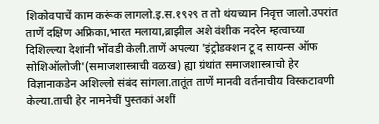शिकोवपाचें काम करूंक लागलो.इ.स.१९२९ त तो थंयच्यान निवृत्त जालो.उपरांत ताणें दक्षिण अफ्रिका,भारत मलाया,ब्राझील अशे वंशीक नदरेन म्हत्वाच्या दिशिल्ल्या देशांनी भोंवडी केली.ताणें अपल्या 'इंट्रोडक्शन टू द सायन्स ऑफ सोशिऑलोजी'(समाजशास्त्राची वळख) ह्या ग्रंथांत समाजशास्त्राचो हेर विज्ञानाकडेन अशिल्लो संबंद सांगला.तातूंत ताणें मानवी वर्तनाचीय विस्कटावणी केल्या.ताची हेर नामनेचीं पुस्तकां अशीं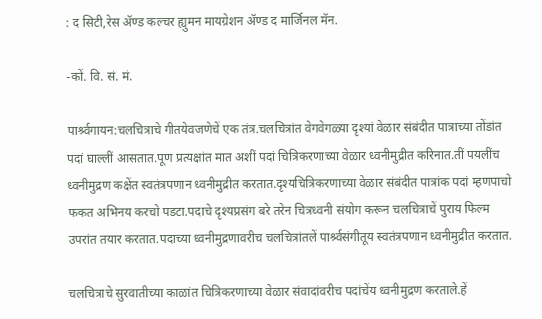: द सिटी,रेस ॲण्ड कल्चर ह्युमन मायग्रेशन ॲण्ड द मार्जिनल मॅन.

-कों. वि. सं. मं.

पार्श्र्वगायन:चलचित्राचे गीतयेवजणेचें एक तंत्र.चलचित्रांत वेगवेगळ्या दृश्यां वेळार संबंदीत पात्राच्या तोंडांत पदां घाल्लीं आसतात.पूण प्रत्यक्षांत मात अशीं पदां चित्रिकरणाच्या वेळार ध्वनीमुद्रीत करिनात.तीं पयलींच ध्वनीमुद्रण कक्षेंत स्वतंत्रपणान ध्वनीमुद्रीत करतात.दृश्यचित्रिकरणाच्या वेळार संबंदीत पात्रांक पदां म्हणपाचो फकत अभिनय करचो पडटा.पदाचे दृश्यप्रसंग बरे तरेन चित्रध्वनी संयोग करून चलचित्राचें पुराय फिल्म उपरांत तयार करतात.पदाच्या ध्वनीमुद्रणावरीच चलचित्रांतलें पार्श्र्वसंगीतूय स्वतंत्रपणान ध्वनीमुद्रीत करतात.

चलचित्राचे सुरवातीच्या काळांत चित्रिकरणाच्या वेळार संवादांवरीच पदांचेंय ध्वनीमुद्रण करताले.हें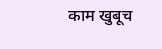काम खुबूच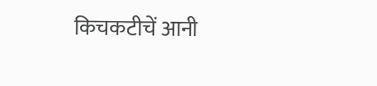किचकटीचें आनी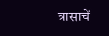त्रासाचें